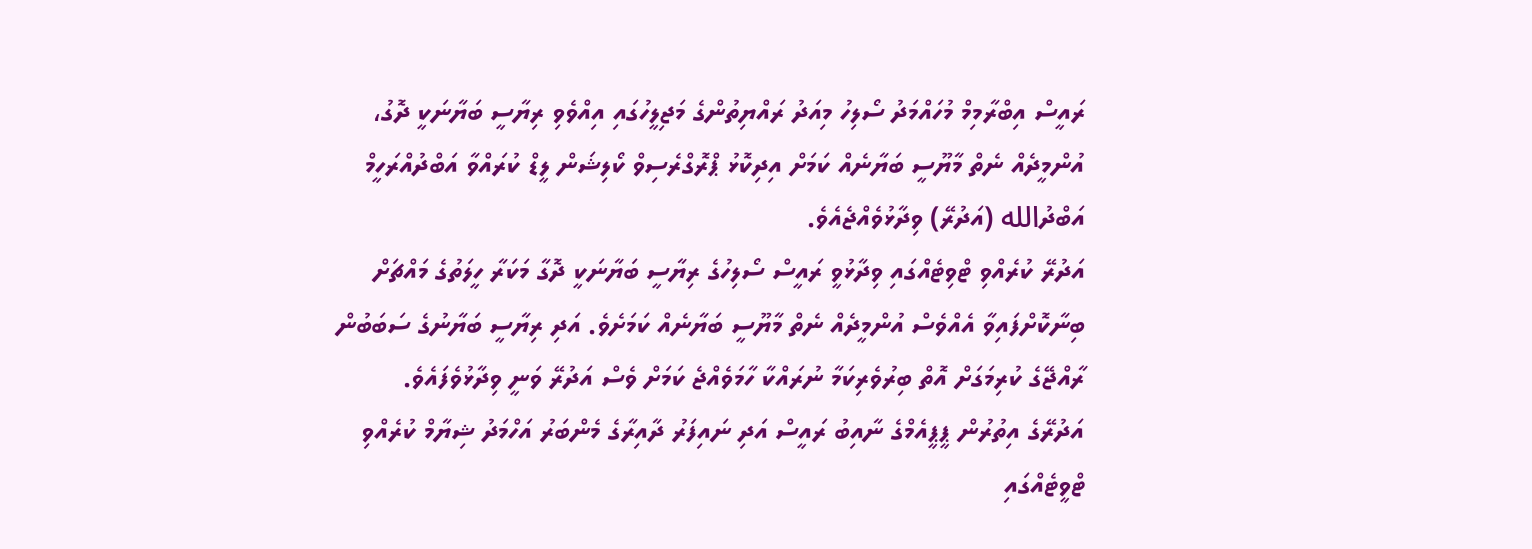ރައީސް އިބްރާމިމް މުހައްމަދު ސޯލިހު މިއަދު ރައްޔިތުންގެ މަޖިލީހުގައި އިއްވެވި ރިޔާސީ ބަޔާނަކީ ދޮގު، އުންމީދެއް ނެތް މާޔޫސީ ބަޔާނެއް ކަމަށް އިދިކޮޅު ޕްރޮގްރެސިވް ކޯލިޝަން ލީޑް ކުރައްވާ އަބްދުއްރަހީމް އަބްދުالله (އަދުރޭ) ވިދާޅުވެއްޖެއެވެ.
އަދުރޭ ކުރެއްވި ޓްވިޓެއްގައި ވިދާޅުވީ ރައީސް ސޯލިހުގެ ރިޔާސީ ބަޔާނަކީ ދޮގާ މަކަރާ ހީލަތުގެ މައްޗަށް ބިނާކޮށްފައިވާ އެއްވެސް އުންމީދެއް ނެތް މާޔޫސީ ބަޔާނެއް ކަމަށެވެ. އަދި ރިޔާސީ ބަޔާނުގެ ސަބަބުން ރާއްޖޭގެ ކުރިމަގަށް އޮތް ބިރުވެރިކަމާ ނުރައްކާ ހާމަވެއްޖެ ކަމަށް ވެސް އަދުރޭ ވަނީ ވިދާޅުވެފައެވެ.
އަދުރޭގެ އިތުރުން ޕީޕީއެމްގެ ނާއިބު ރައީސް އަދި ނައިފަރު ދާއިރާގެ މެންބަރު އަހްމަދު ޝިޔާމް ކުރެއްވި ޓްވީޓެއްގައި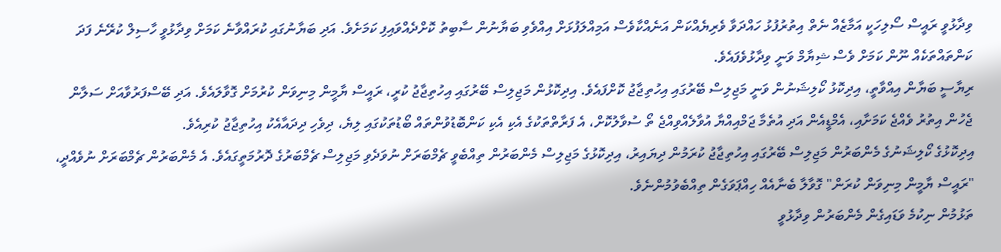ވިދާޅުވީ ރައީސް ސޯލިހަކީ އަމާޒެއް ނެތް އިތުރުފުޅު ހައްދަވާ ވެރިޔެއްކަން އަނެއްކާވެސް އަމިއްލަފުޅަށް އިއްވެވި ބަޔާނުން ސާބިތު ކޮށްދެއްވައިފި ކަމަށެވެ. އަދި ބަޔާނުގައި ކުރައްވާނެ ކަމަށް ވިދާޅުވީ ހާސިލް ކުރޭނެ ފަދަ ކަންތައްތަކެއް ނޫން ކަމަށް ވެސް ޝިޔާމް ވަނީ ވިދާޅުވެފައެވެ.
ރިޔާސީ ބަޔާން އިއްވާތީ، އިދިކޮޅު ކޯލިޝަނުން ވަނީ މަޖިލިސް ބޭރުގައި އިހުތިޖާޖު ކޮށްފައެވެ. އިދިކޮޅުން މަޖިލިސް ބޭރުގައި އިހުތިޖާޖު ކުރީ، ރައީސް ޔާމީން މިނިވަން ކުރުމަށް ގޮވާލައެވެ. އަދި ބޭސްފަރުވާއަށް ސަލާން ޖެހުން އިތުރު ވެއްޖެ ކަމަށާއި، އެމްޑީއެން އަދި އުތެމާ ޖަމްއިއްޔާ އުވާލެއްވިއްޖެ ތޯ ސުވާލުކޮށް، އެ ފަރާތްތަކުގެ އެކި އެކި ކަންބޮޑުވުންތައް ބޯޑުތަކުގައި ލިޔެ، ދިވެހި ދިދައާއެކު އިހުތިޖާޖު ކުރިއެވެ.
އިދިކޮޅުގެ ކޯލިޝަނުގެ މެންބަރުން މަޖިލިސް ބޭރުގައި އިހުތިޖާޖު ކުރަމުން ދިޔައިރު، އިދިކޮޅުގެ މަޖިލިސް މެންބަރުން ތިއްބެވީ ޗެމްބަރަށް ނުވަދެވި މަޖިލިސް ޗެމްބަރުގެ ދޮރުމަތީގައެވެ. އެ މެންބަރުން ޗެމްބަރަށް ނުވެއްދީ، "ރައީސް ޔާމީން މިނިވަން ކުރަން" ގޮވާލާ ބެނާއެއް ހިއްޕަވަގެން ތިއްބެވުމުންނެވެ.
ތަޅުމުން ނިކުމެ ވަޑައިގެން މެންބަރުން ވިދާޅުވީ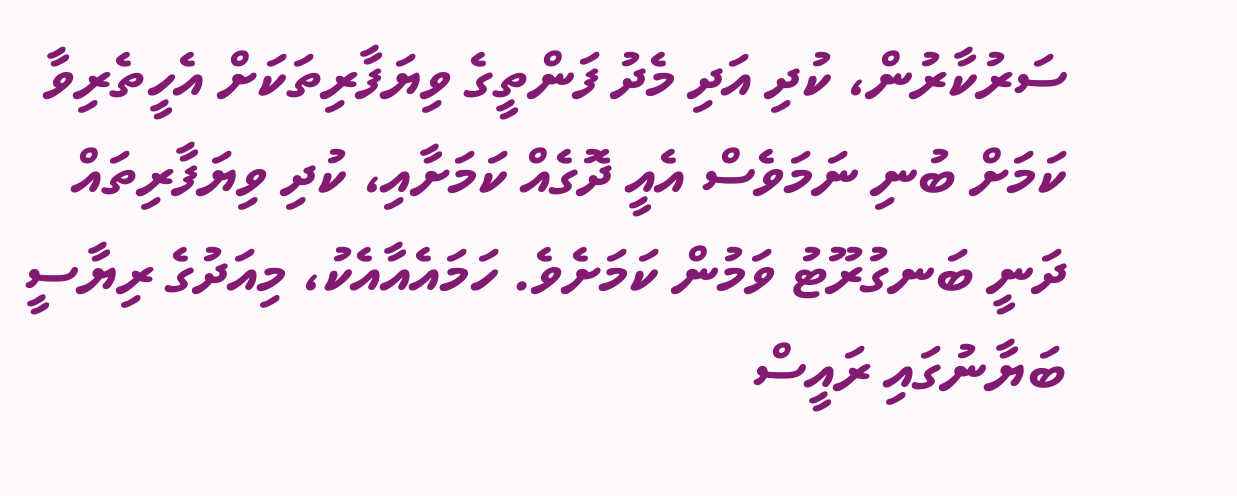ސަރުކާރުން، ކުދި އަދި މެދު ފަންތީގެ ވިޔަފާރިތަކަށް އެހީތެރިވާ ކަމަށް ބުނި ނަމަވެސް އެއީ ދޮގެއް ކަމަށާއި، ކުދި ވިޔަފާރިތައް ދަނީ ބަނގުރޫޓު ވަމުން ކަމަށެވެ. ހަމައެއާއެކު، މިއަދުގެ ރިޔާސީ ބަޔާނުގައި ރައީސް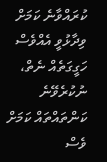ކުރައްވާނެ ކަމަށް ވިދާޅުވީ އެއްވެސް ހަގީގަތެއް ނެތް، ނުކުރެވޭނެ ކަންތައްތައް ކަމަށް ވެސް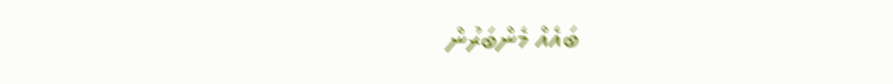ބައެއް މެންބަރުން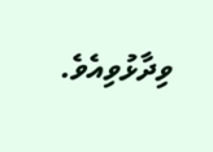ވިދާޅުވިއެވެ.